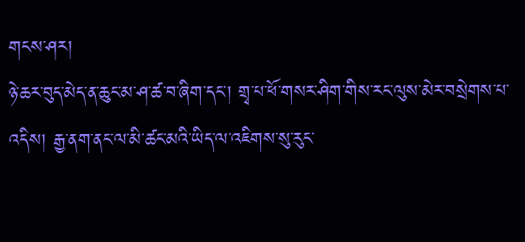གངས་ཤར།
ཉེ་ཆར་བུད་མེད་ན་ཆུང་མ་ཤ་ཚ་བ་ཞིག་དང་། གྲྭ་པ་ཕོ་གསར་ཤིག་གིས་རང་ལུས་མེར་བསྲེགས་པ་འདིས། རྒྱ་ནག་ནང་ལ་མི་ཚང་མའི་ཡིད་ལ་འཇིགས་སུ་རུང་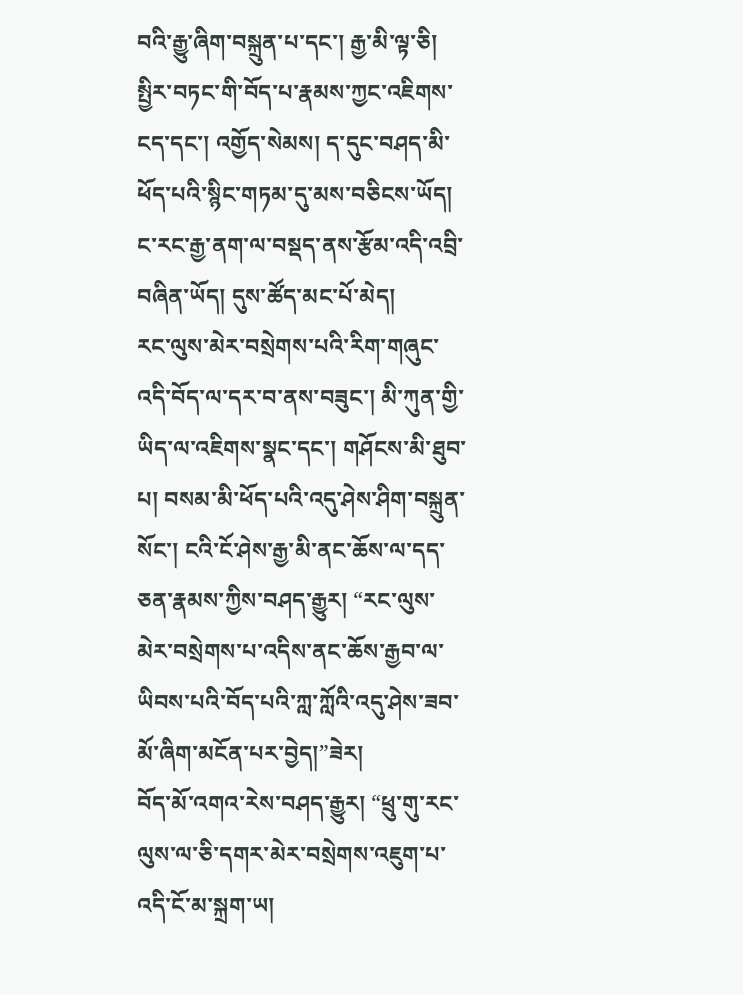བའི་རྒྱུ་ཞིག་བསྐྲུན་པ་དང་། རྒྱ་མི་ལྟ་ཅི། སྤྱིར་བཏང་གི་བོད་པ་རྣམས་ཀྱང་འཇིགས་ངད་དང་། འགྱོད་སེམས། ད་དུང་བཤད་མི་ཕོད་པའི་སྙིང་གཏམ་དུ་མས་བཅིངས་ཡོད། ང་རང་རྒྱ་ནག་ལ་བསྡད་ནས་རྩོམ་འདི་འབྲི་བཞིན་ཡོད། དུས་ཚོད་མང་པོ་མེད།
རང་ལུས་མེར་བསྲེགས་པའི་རིག་གཞུང་འདི་བོད་ལ་དར་བ་ནས་བཟུང་། མི་ཀུན་གྱི་ཡིད་ལ་འཇིགས་སྣང་དང་། གཤོངས་མི་ཐུབ་པ། བསམ་མི་ཕོད་པའི་འདུ་ཤེས་ཤིག་བསྐྲུན་སོང་། ངའི་ངོ་ཤེས་རྒྱ་མི་ནང་ཆོས་ལ་དད་ཅན་རྣམས་ཀྱིས་བཤད་རྒྱུར། “རང་ལུས་མེར་བསྲེགས་པ་འདིས་ནང་ཆོས་རྒྱབ་ལ་ཡིབས་པའི་བོད་པའི་ཀླ་ཀློའི་འདུ་ཤེས་ཟབ་མོ་ཞིག་མངོན་པར་བྱེད།”ཟེར།
བོད་མོ་འགའ་རེས་བཤད་རྒྱུར། “ཕྲུ་གུ་རང་ལུས་ལ་ཅི་དགར་མེར་བསྲེགས་འཇུག་པ་འདི་ངོ་མ་སྐྲག་ཡ།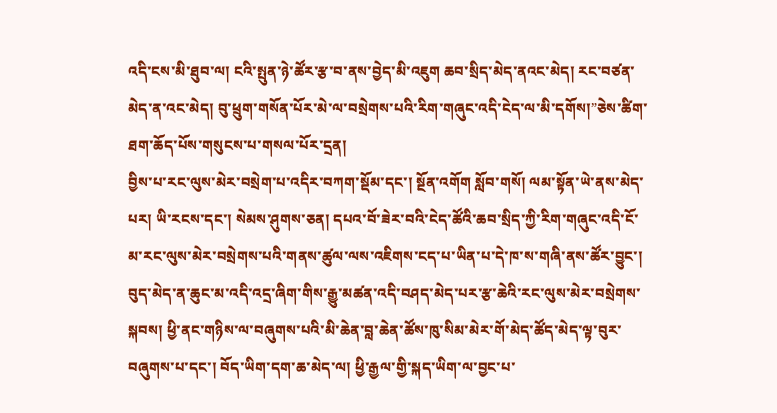འདི་ངས་མི་ཐུབ་ལ། ངའི་སྤུན་ཉེ་ཚོར་རྩ་བ་ནས་བྱེད་མི་འཇུག ཆབ་སྲིད་མེད་ནའང་མེད། རང་བཙན་མེད་ན་འང་མེད། བུ་ཕྲུག་གསོན་པོར་མེ་ལ་བསྲེགས་པའི་རིག་གཞུང་འདི་ངེད་ལ་མི་དགོས།”ཅེས་ཚིག་ཐག་ཆོད་པོས་གསུངས་པ་གསལ་པོར་དྲན།
བྱིས་པ་རང་ལུས་མེར་བསྲེག་པ་འདིར་བཀག་སྡོམ་དང་། སྔོན་འགོག སློབ་གསོ། ལམ་སྟོན་ཡེ་ནས་མེད་པར། ཡི་རངས་དང་། སེམས་ཤུགས་ཅན། དཔའ་བོ་ཟེར་བའི་ངེད་ཚོའི་ཆབ་སྲིད་ཀྱི་རིག་གཞུང་འདི་ངོ་མ་རང་ལུས་མེར་བསྲེགས་པའི་གནས་ཚུལ་ལས་འཇིགས་ངད་པ་ཡིན་པ་དེ་ཁ་ས་གཞི་ནས་ཚོར་བྱུང་། བུད་མེད་ན་ཆུང་མ་འདི་འདྲ་ཞིག་གིས་རྒྱུ་མཚན་འདི་བཤད་མེད་པར་རྩ་ཆེའི་རང་ལུས་མེར་བསྲེགས་སྐབས། ཕྱི་ནང་གཉིས་ལ་བཞུགས་པའི་མི་ཆེན་བླ་ཆེན་ཚོས་ཁུ་སིམ་མེར་གོ་མེད་ཚོད་མེད་ལྟ་བུར་བཞུགས་པ་དང་། བོད་ཡིག་དག་ཆ་མེད་ལ། ཕྱི་རྒྱལ་གྱི་སྐད་ཡིག་ལ་བྱང་པ་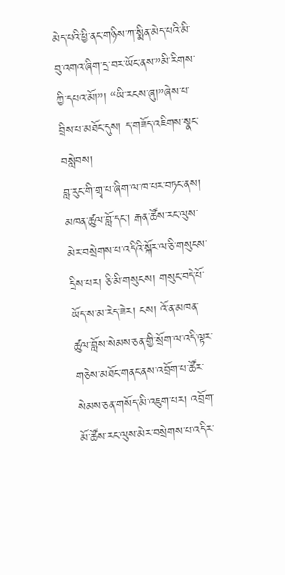མེད་པའི་ཕྱི་ནང་གཉིས་ཀ་སྨིན་མེད་པའི་མི་བུ་འགའ་ཞིག་དྲ་བར་ཡོང་ནས་”མི་རིགས་ཀྱི་དཔའ་མོ།”། “ཡི་རངས་ཞུ།”ཞེས་པ་བྲིས་པ་མཐོང་དུས། ད་གཟོད་འཇིགས་སྣང་བསླེབས།
བླ་རུང་གི་གྲྭ་པ་ཞིག་ལ་ཁ་པར་བཏང་ནས། མཁན་ཚུལ་བློ་དང་། རྒན་ཚོས་རང་ལུས་མེར་བསྲེགས་པ་འདིའི་སྐོར་ལ་ཅི་གསུངས་དྲིས་པར། ཅི་མི་གསུངས། གསུང་བདེ་པོ་ཡོད་ས་མ་རེད་ཟེར། ངས། འོ་ན་མཁན་ཚུལ་བློས་སེམས་ཅན་གྱི་སྲོག་ལ་འདི་ལྟར་གཅེས་མཐོང་གནང་ནས་འབྲོག་པ་ཚོར་སེམས་ཅན་གསོད་མི་འཇུག་པར། འབྲོག་མོ་ཚོས་རང་ལུས་མེར་བསྲེགས་པ་འདིར་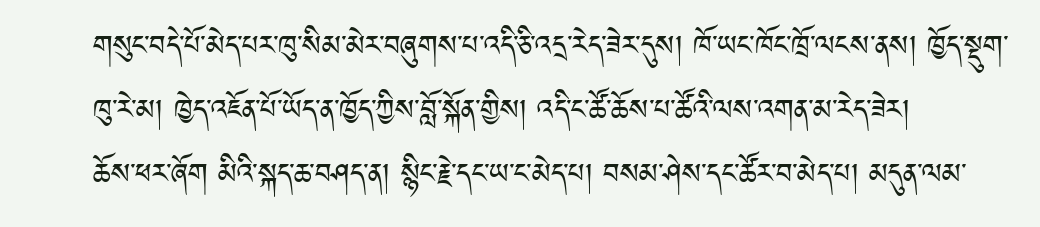གསུང་བདེ་པོ་མེད་པར་ཁུ་སིམ་མེར་བཞུགས་པ་འདི་ཅི་འདྲ་རེད་ཟེར་དུས། ཁོ་ཡང་ཁོང་ཁྲོ་ལངས་ནས། ཁྱོད་སྡུག་ཁུ་རེ་མ། ཁྱེད་འཇོན་པོ་ཡོད་ན་ཁྱོད་ཀྱིས་བློ་སྐོན་གྱིས། འདི་ང་ཚོ་ཆོས་པ་ཚོའི་ལས་འགན་མ་རེད་ཟེར།
ཆོས་ཕར་ཞོག མིའི་སྐད་ཆ་བཤད་ན། སྙིང་རྗེ་དང་ཡ་ང་མེད་པ། བསམ་ཤེས་དང་ཚོར་བ་མེད་པ། མདུན་ལམ་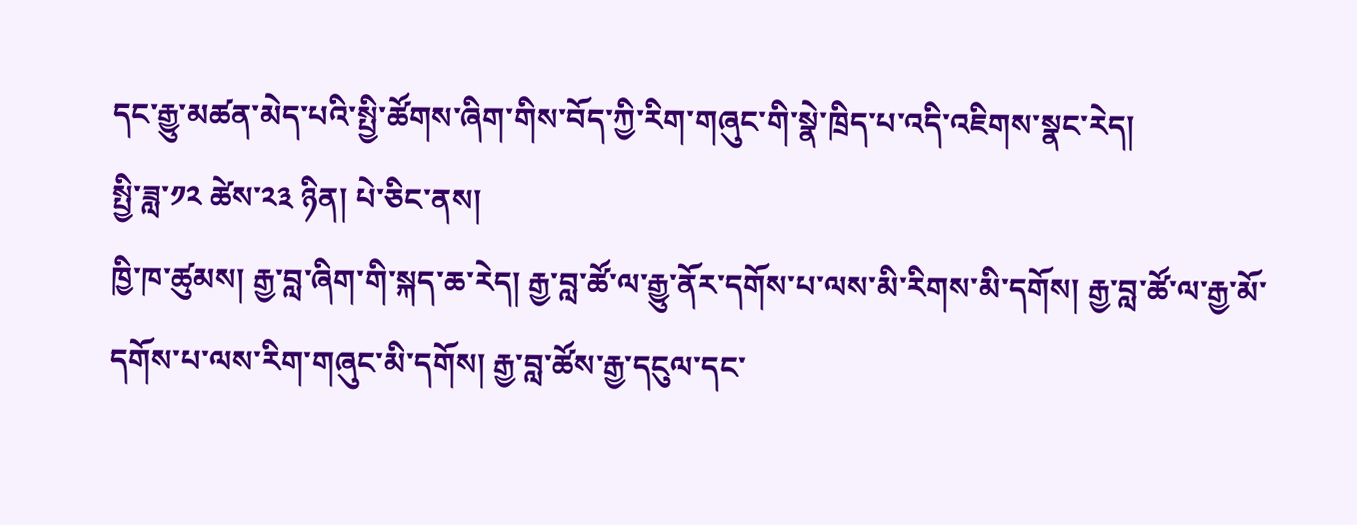དང་རྒྱུ་མཚན་མེད་པའི་སྤྱི་ཚོགས་ཞིག་གིས་བོད་ཀྱི་རིག་གཞུང་གི་སྣེ་ཁྲིད་པ་འདི་འཇིགས་སྣང་རེད།
སྤྱི་ཟླ་༡༢ ཚེས་༢༣ ཉིན། པེ་ཅིང་ནས།
ཁྱི་ཁ་ཚུམས། རྒྱ་བླ་ཞིག་གི་སྐད་ཆ་རེད། རྒྱ་བླ་ཚོ་ལ་རྒྱུ་ནོར་དགོས་པ་ལས་མི་རིགས་མི་དགོས། རྒྱ་བླ་ཚོ་ལ་རྒྱ་མོ་དགོས་པ་ལས་རིག་གཞུང་མི་དགོས། རྒྱ་བླ་ཚོས་རྒྱ་དངུལ་དང་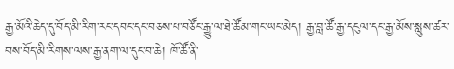རྒྱ་མོའི་ཆེད་དུ་བོད་མི་རིག་རང་དབང་དང་བཅས་པ་བཙོང་རྒྱུ་ལ་ཐེ་ཚོམ་གང་ཡང་མེད། རྒྱ་བླ་ཚོ་རྒྱ་དངུལ་དང་རྒྱ་མོས་སླུས་ཚར་བས་བོད་མི་རིགས་ལས་རྒྱ་ནག་ལ་དུང་བ་ཆེ། ཁོ་ཚོ་ནི་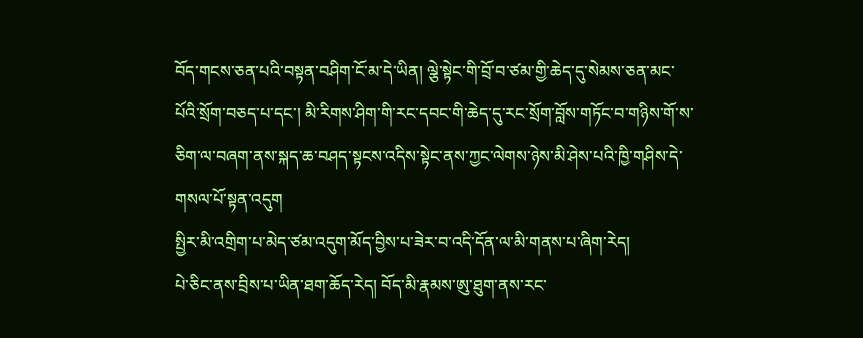བོད་གངས་ཅན་པའི་བསྟན་བཤིག་ངོ་མ་དེ་ཡིན། ལྕེ་སྟེང་གི་བྲོ་བ་ཙམ་གྱི་ཆེད་དུ་སེམས་ཅན་མང་པོའི་སྲོག་བཅད་པ་དང་། མི་རིགས་ཤིག་གི་རང་དབང་གི་ཆེད་དུ་རང་སྲོག་བློས་གཏོང་བ་གཉིས་གོ་ས་ཅིག་ལ་བཞག་ནས་སྐད་ཆ་བཤད་སྟངས་འདིས་སྟེང་ནས་ཀྱང་ལེགས་ཉེས་མི་ཤེས་པའི་ཁྱི་གཤིས་དེ་གསལ་པོ་སྟན་འདུག
སྤྱིར་མི་འགྲིག་པ་མེད་ཙམ་འདུག་མོད་བྱིས་པ་ཟེར་བ་འདི་དོན་ལ་མི་གནས་པ་ཞིག་རེད།
པེ་ཅིང་ནས་བྲིས་པ་ཡིན་ཐག་ཆོད་རེད། བོད་མི་རྣམས་ཨུ་ཐུག་ནས་རང་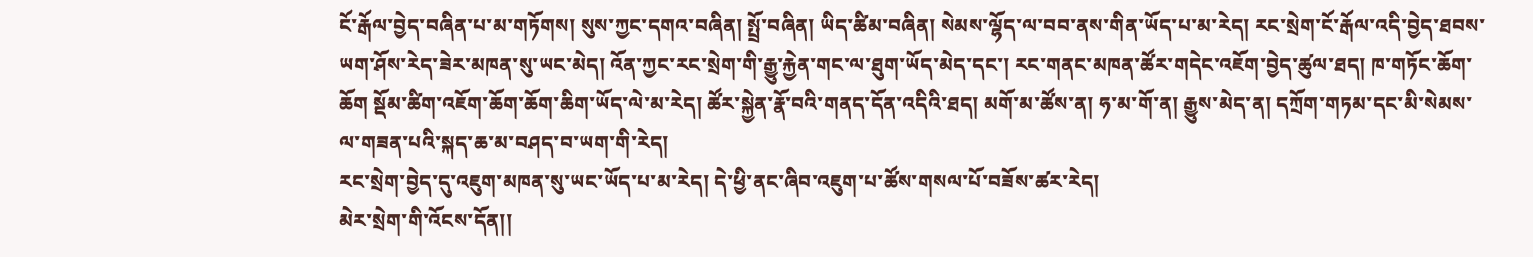ངོ་རྒོལ་བྱེད་བཞིན་པ་མ་གཏོགས། སུས་ཀྱང་དགའ་བཞིན། སྤྲོ་བཞིན། ཡིད་ཚིམ་བཞིན། སེམས་ལྷོད་ལ་བབ་ནས་གིན་ཡོད་པ་མ་རེད། རང་སྲེག་ངོ་རྒོལ་འདི་བྱེད་ཐབས་ཡག་ཤོས་རེད་ཟེར་མཁན་སུ་ཡང་མེད། འོན་ཀྱང་རང་སྲེག་གི་རྒྱུ་རྐྱེན་གང་ལ་ཐུག་ཡོད་མེད་དང་། རང་གནང་མཁན་ཚོར་གདེང་འཇོག་བྱེད་ཚུལ་ཐད། ཁ་གཏོང་ཆོག་ཆོག སྡོམ་ཚིག་འཇོག་ཆོག་ཆོག་ཆིག་ཡོད་ལེ་མ་རེད། ཚོར་སྐྱེན་རྣོ་བའི་གནད་དོན་འདིའི་ཐད། མགོ་མ་ཚོས་ན། ཧ་མ་གོ་ན། རྒྱུས་མེད་ན། དཀྲོག་གཏམ་དང་མི་སེམས་ལ་གཟན་པའི་སྐད་ཆ་མ་བཤད་བ་ཡག་གི་རེད།
རང་སྲེག་བྱེད་དུ་འཇུག་མཁན་སུ་ཡང་ཡོད་པ་མ་རེད། དེ་ཕྱི་ནང་ཞིབ་འཇུག་པ་ཚོས་གསལ་པོ་བཟོས་ཚར་རེད།
མེར་སྲེག་གི་འོངས་དོན།།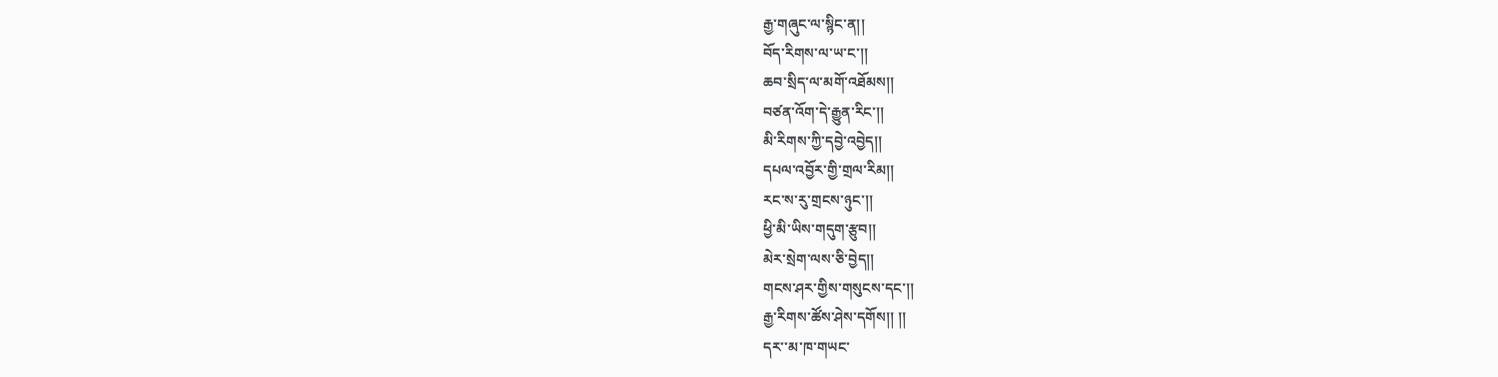རྒྱ་གཞུང་ལ་སྙིང་ན།།
བོད་རིགས་ལ་ཡ་ང་།།
ཆབ་སྲིད་ལ་མགོ་འཐོམས།།
བཙན་འོག་དེ་རྒྱུན་རིང་།།
མི་རིགས་ཀྱི་དབྱེ་འབྱེད།།
དཔལ་འབྱོར་གྱི་གྲལ་རིམ།།
རང་ས་རུ་གྲངས་ཉུང་།།
ཕྱི་མི་ཡིས་གདུག་རྩུབ།།
མེར་སྲེག་ལས་ཅི་བྱེད།།
གངས་ཤར་གྱིས་གསུངས་དང་།།
རྒྱ་རིགས་ཚོས་ཤེས་དགོས།། །།
དར་་མ་ཁ་གཡང་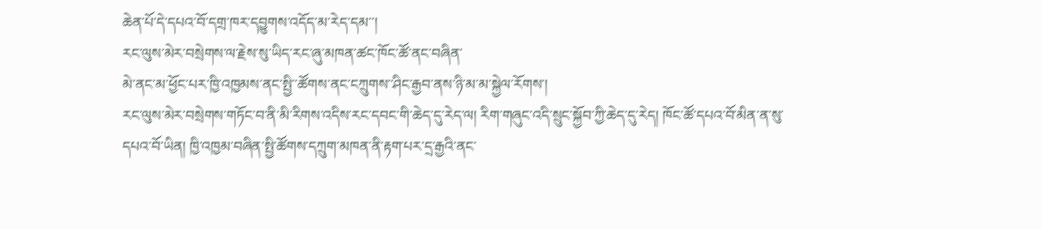ཆེན་པོ་དེ་དཔའ་བོ་དགྲ་ཁར་དབྱུགས་འདོད་མ་རེད་དམ་་།
རང་ལུས་མེར་བསྲེགས་ལ་རྗེས་སུ་ཡིད་རང་ཞུ་མཁན་ཚང་ཁོང་ཚོ་ནང་བཞིན་
མེ་ནང་མ་ཕྱོང་པར་ཁྱི་འཁྱམས་ནང་སྤྱི་་ཚོགས་ནང་ངཀྲུགས་་ཤིང་རྒྱབ་ནས་ཉི་མ་མ་སྐྱེལ་རོགས་།
རང་ལུས་མེར་བསྲེགས་གཏོང་བ་ནི་མི་རིགས་འདིས་རང་དབང་གི་ཆེད་དུ་རེད་ལ། རིག་གཞུང་འདི་སྲུང་སྐྱོབ་ཀྱི་ཆེད་དུ་རེད། ཁོང་ཚོ་དཔའ་བོ་མིན་ན་སུ་དཔའ་བོ་ཡིན། ཁྱི་འཁྱམ་བཞིན་སྤྱི་ཚོགས་དཀྲུག་མཁན་ནི་རྟག་པར་དྲ་རྒྱའི་ནང་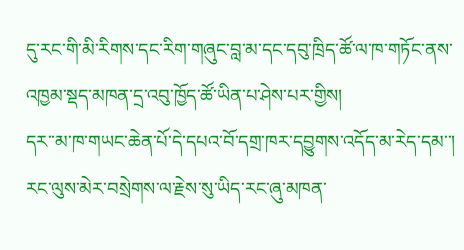དུ་རང་གི་མི་རིགས་དང་རིག་གཞུང་བླ་མ་དང་དབུ་ཁྲིད་ཚོ་ལ་ཁ་གཏོང་ནས་འཁྱམ་སྡད་མཁན་དྲ་འབུ་ཁྱོད་ཚོ་ཡིན་པ་ཤེས་པར་གྱིས།
དར་་མ་ཁ་གཡང་ཆེན་པོ་དེ་དཔའ་བོ་དགྲ་ཁར་དབྱུགས་འདོད་མ་རེད་དམ་་།
རང་ལུས་མེར་བསྲེགས་ལ་རྗེས་སུ་ཡིད་རང་ཞུ་མཁན་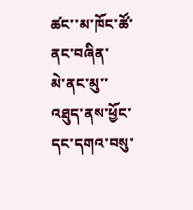ཚང་་མ་ཁོང་ཚོ་ནང་བཞིན་
མེ་ནང་མུ་་འཐུད་ནས་ཕྱོང་དང་དགའ་བསུ་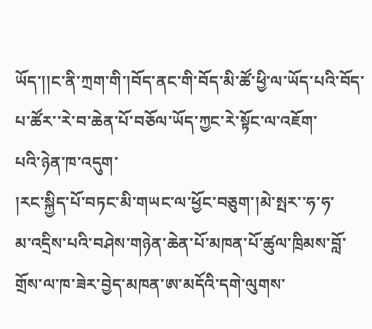ཡོད་།།ང་ནི་ཀྲག་གི་།བོད་ནང་གི་བོད་མི་ཚོ་ཕྱི་ལ་ཡོད་པའི་བོད་པ་ཚོར་་རེ་བ་ཆེན་པོ་བཅོལ་ཡོད་ཀྱང་རེ་སྟོང་ལ་འཇོག་
པའི་ཉེན་ཁ་འདུག་
།རང་སྐྱིད་པོ་བཏང་མི་གཡང་ལ་ཕྱོང་བཅུག་།མེ་སྤར་་ཧ་ཧ་
མ་འདྲིས་པའི་བཤེས་གཉེན་ཆེན་པོ་མཁན་པོ་ཚུལ་ཁྲིམས་བློ་གྲོས་ལ་ཁ་ཟེར་བྱེད་མཁན་ཨ་མདོའི་དགེ་ལུགས་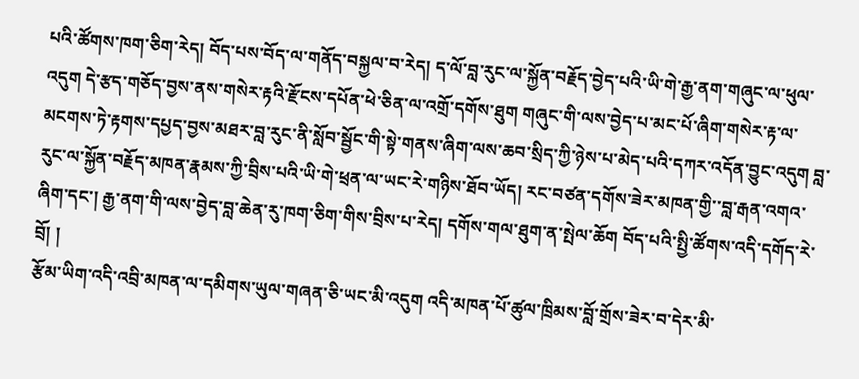པའི་ཚོགས་ཁག་ཅིག་རེད། བོད་པས་བོད་ལ་གནོད་བསྐྱལ་བ་རེད། ད་ལོ་བླ་རུང་ལ་སྐྱོན་བརྗོད་བྱེད་པའི་ཡི་གེ་རྒྱ་ནག་གཞུང་ལ་ཕུལ་འདུག དེ་རྩད་གཅོད་བྱས་ནས་གསེར་རྟའི་རྫོངས་དཔོན་ཕེ་ཅིན་ལ་འགྲོ་དགོས་ཐུག གཞུང་གི་ལས་བྱེད་པ་མང་པོ་ཞིག་གསེར་རྟ་ལ་མངགས་ཏེ་རྟགས་དཔྱད་བྱས་མཐར་བླ་རུང་ནི་སློབ་སྦྱོང་གི་སྟེ་གནས་ཞིག་ལས་ཆབ་སྲིད་ཀྱི་ཉེས་པ་མེད་པའི་དཀར་འདོན་བྱུང་འདུག བླ་རུང་ལ་སྐྱོན་བརྗོད་མཁན་རྣམས་ཀྱི་བྲིས་པའི་ཡི་གེ་ཕྲན་ལ་ཡང་རེ་གཉིས་ཐོབ་ཡོད། རང་བཙན་དགོས་ཟེར་མཁན་གྱི་་བླ་རྒན་འགའ་ཞིག་དང་། རྒྱ་ནག་གི་ལས་བྱེད་བླ་ཆེན་རུ་ཁག་ཅིག་གིས་བྲིས་པ་རེད། དགོས་གལ་ཐུག་ན་སྤེལ་ཆོག བོད་པའི་སྤྱི་ཚོགས་འདི་དགོད་རེ་བྲོ། །
རྩོམ་ཡིག་འདི་འབྲི་མཁན་ལ་དམིགས་ཡུལ་གཞན་ཅི་ཡང་མི་འདུག འདི་མཁན་པོ་ཚུལ་ཁྲིམས་བློ་གྲོས་ཟེར་བ་དེར་མི་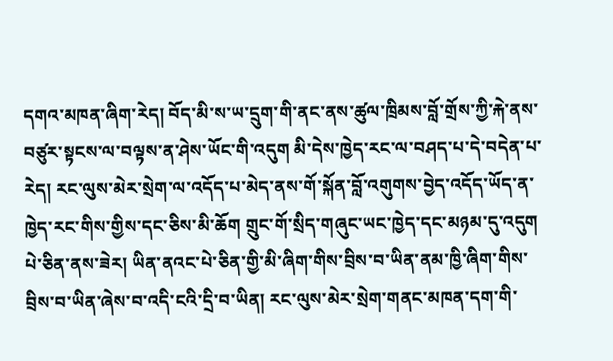དགའ་མཁན་ཞིག་རེད། བོད་མི་ས་ཡ་དྲུག་གི་ནང་ནས་ཚུལ་ཁྲིམས་བློ་གྲོས་ཀྱི་རྐེ་ནས་བཙུར་སྟངས་ལ་བལྟས་ན་ཤེས་ཡོང་གི་འདུག མི་དེས་ཁྱེད་རང་ལ་བཤད་པ་དེ་བདེན་པ་རེད། རང་ལུས་མེར་སྲེག་ལ་འདོད་པ་མེད་ནས་གོ་སྐོན་བློ་འགུགས་བྱེད་འདོད་ཡོད་ན་ཁྱེད་རང་གིས་གྱིས་དང་ཅིས་མི་ཆོག གྲུང་གོ་སྲིད་གཞུང་ཡང་ཁྱེད་དང་མཉམ་དུ་འདུག
པེ་ཅིན་ནས་ཟེར། ཡིན་ནའང་པེ་ཅིན་གྱི་མི་ཞིག་གིས་བྲིས་བ་ཡིན་ནམ་ཁྱི་ཞིག་གིས་བྲིས་བ་ཡིན་ཞེས་བ་འདི་ངའི་དྲི་བ་ཡིན། རང་ལུས་མེར་སྲེག་གནང་མཁན་དག་གི་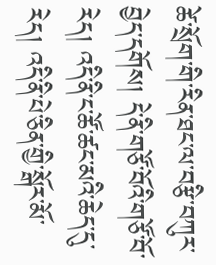ཚེ་སྲོག་གི་རིན་ཐང་ལ་བརྩི་བཀུར་བྱེད་དགོས། དེ་ནི་གཙོ་བོའི་གཙོ་བོ་རེད། འདི་ནི་ང་ཚོ་ཚང་མའི་ཆེད་དུ་རེད། འདི་ནི་པེ་ཅིན་གྱི་སྒོར་མོ་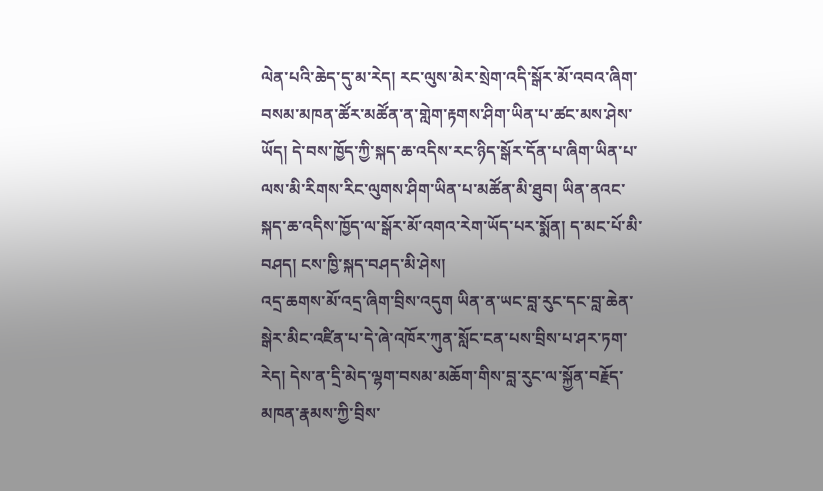ལེན་པའི་ཆེད་དུ་མ་རེད། རང་ལུས་མེར་སྲེག་འདི་སྒོར་མོ་འབའ་ཞིག་བསམ་མཁན་ཚོར་མཚོན་ན་གླེག་རྟགས་ཤིག་ཡིན་པ་ཚང་མས་ཤེས་ཡོད། དེ་བས་ཁྱོད་ཀྱི་སྐད་ཆ་འདིས་རང་ཉིད་སྒོར་དོན་པ་ཞིག་ཡིན་པ་ལས་མི་རིགས་རིང་ལུགས་ཤིག་ཡིན་པ་མཚོན་མི་ཐུབ། ཡིན་ནའང་སྐད་ཆ་འདིས་ཁྱོད་ལ་སྒོར་མོ་འགའ་རེག་ཡོད་པར་སྨོན། ད་མང་པོ་མི་བཤད། ངས་ཁྱི་སྐད་བཤད་མི་ཤེས།
འདྲ་ཆགས་མོ་འདྲ་ཞིག་བྲིས་འདུག ཡིན་ན་ཡང་བླ་རུང་དང་བླ་ཆེན་སྒེར་མིང་འཛིན་པ་དེ་ཞེ་འཁོར་ཀུན་སློང་ངན་པས་བྲིས་པ་ཤར་ཏག་རེད། དེས་ན་དྲི་མེད་ལྷག་བསམ་མཆོག་གིས་བླ་རུང་ལ་སྐྱོན་བརྗོད་མཁན་རྣམས་ཀྱི་བྲིས་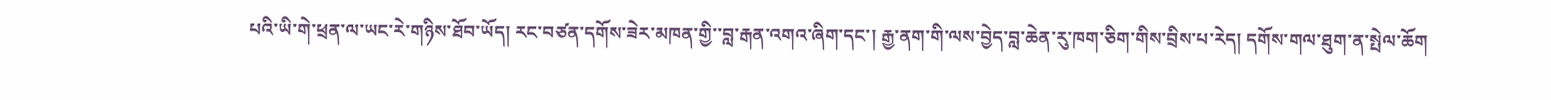པའི་ཡི་གེ་ཕྲན་ལ་ཡང་རེ་གཉིས་ཐོབ་ཡོད། རང་བཙན་དགོས་ཟེར་མཁན་གྱི་་བླ་རྒན་འགའ་ཞིག་དང་། རྒྱ་ནག་གི་ལས་བྱེད་བླ་ཆེན་རུ་ཁག་ཅིག་གིས་བྲིས་པ་རེད། དགོས་གལ་ཐུག་ན་སྤེལ་ཆོག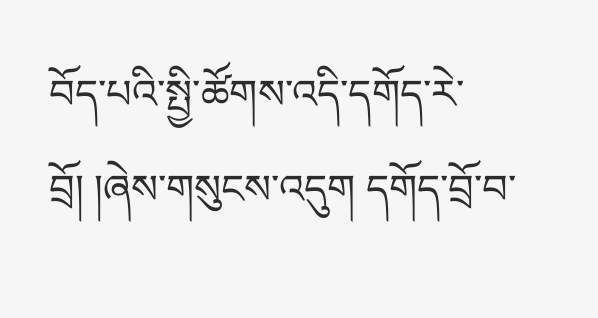བོད་པའི་སྤྱི་ཚོགས་འདི་དགོད་རེ་བྲོ། །ཞེས་གསུངས་འདུག དགོད་བྲོ་བ་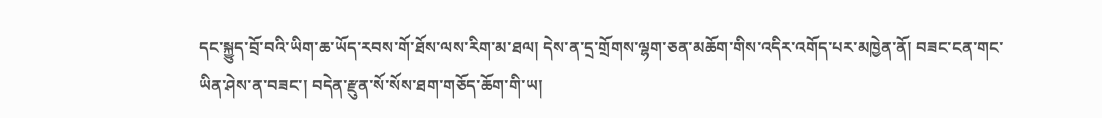དང་སྐྱུད་བྲོ་བའི་ཡིག་ཆ་ཡོད་རབས་གོ་ཐོས་ལས་རིག་མ་ཐལ། དེས་ན་དྲ་གྲོགས་ལྷག་ཅན་མཆོག་གིས་འདིར་འགོད་པར་མཁྱེན་ནོ། བཟང་ངན་གང་ཡིན་ཤེས་ན་བཟང་། བདེན་རྫུན་སོ་སོས་ཐག་གཅོད་ཆོག་གི་ཡ།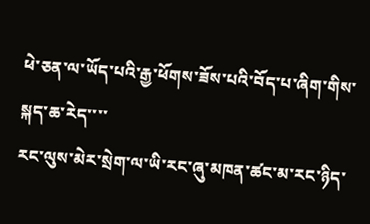ཕེ་ཅན་ལ་ཡོད་པའི་རྒྱ་ཕོགས་ཟོས་པའི་བོད་པ་ཞིག་གིས་སྐད་ཆ་རེད་་་་
རང་ལུས་མེར་སྲེག་ལ་ཡི་རང་ཞུ་མཁན་ཚང་མ་རང་ཉིད་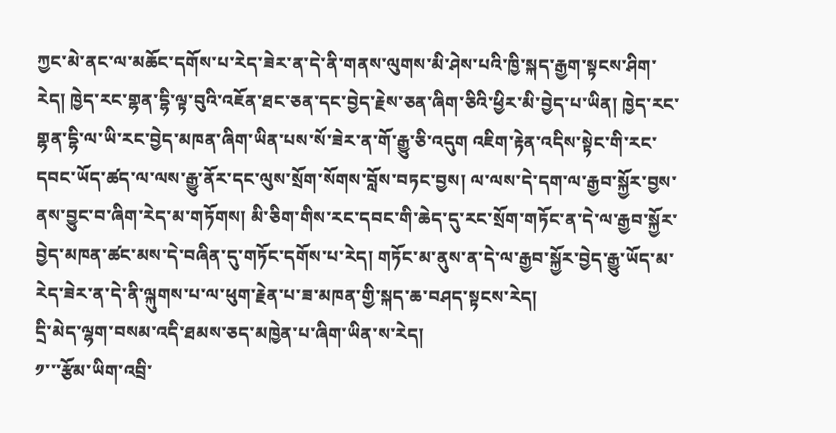ཀྱང་མེ་ནང་ལ་མཆོང་དགོས་པ་རེད་ཟེར་ན་དེ་ནི་གནས་ལུགས་མི་ཤེས་པའི་ཁྱི་སྐད་རྒྱག་སྟངས་ཤིག་རེད། ཁྱེད་རང་གྷན་དྷི་ལྟ་བུའི་འཇོན་ཐང་ཅན་དང་བྱེད་རྗེས་ཅན་ཞིག་ཅིའི་ཕྱིར་མི་བྱེད་པ་ཡིན། ཁྱེད་རང་གྷན་དྷི་ལ་ཡི་རང་བྱེད་མཁན་ཞིག་ཡིན་པས་སོ་ཟེར་ན་གོ་རྒྱུ་ཅི་འདུག འཇིག་རྟེན་འདིས་སྟེང་གི་རང་དབང་ཡོད་ཚད་ལ་ལས་རྒྱུ་ནོར་དང་ལུས་སྲོག་སོགས་བློས་བཏང་བྱས། ལ་ལས་དེ་དག་ལ་རྒྱབ་སྐྱོར་བྱས་ནས་བྱུང་བ་ཞིག་རེད་མ་གཏོགས། མི་ཅིག་གིས་རང་དབང་གི་ཆེད་དུ་རང་སྲོག་གཏོང་ན་དེ་ལ་རྒྱབ་སྐྱོར་བྱེད་མཁན་ཚང་མས་དེ་བཞིན་དུ་གཏོང་དགོས་པ་རེད། གཏོང་མ་ནུས་ན་དེ་ལ་རྒྱབ་སྐྱོར་བྱེད་རྒྱུ་ཡོད་མ་རེད་ཟེར་ན་དེ་ནི་ལྐུགས་པ་ལ་ཕུག་རྗེན་པ་ཟ་མཁན་གྱི་སྐད་ཆ་བཤད་སྟངས་རེད།
དྲི་མེད་ལྷག་བསམ་འདི་ཐམས་ཅད་མཁྱེན་པ་ཞིག་ཡིན་ས་རེད།
༡་་་རྩོམ་ཡིག་འབྲི་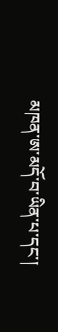མཁན་ཨ་མདོ་བ་ཡིན་པ་དང་།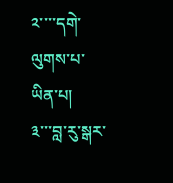༢་་་་དགེ་ལུགས་པ་ཡིན་པ།
༣་་་བླ་རུ་སྒར་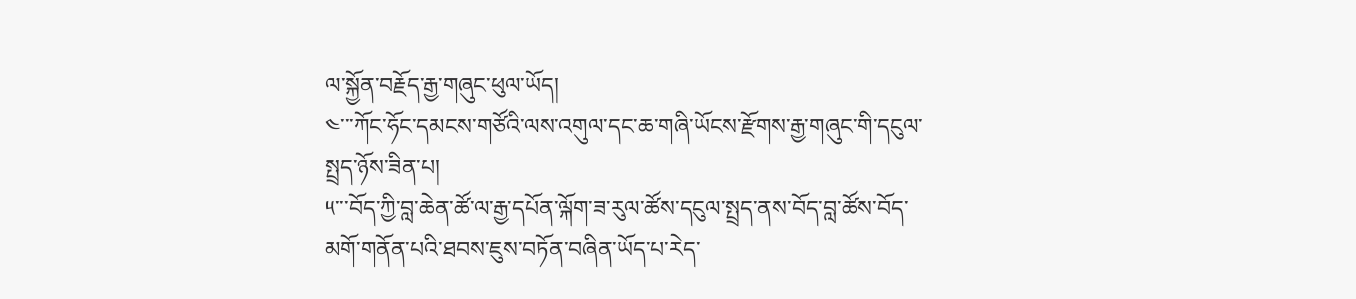ལ་སྐྱོན་བརྗོད་རྒྱ་གཞུང་ཕུལ་ཡོད།
༤་་་ཀོང་ཧོང་དམངས་གཙོའི་ལས་འགུལ་དང་ཆ་གཞི་ཡོངས་རྫོགས་རྒྱ་གཞུང་གི་དངུལ་སྤྲད་ཉོས་ཟིན་པ།
༥་་་བོད་ཀྱི་བླ་ཆེན་ཚོ་ལ་རྒྱ་དཔོན་ལྐོག་ཟ་རུལ་ཚོས་དངུལ་སྤྲད་ནས་བོད་བླ་ཚོས་བོད་མགོ་གནོན་པའི་ཐབས་ཇུས་བཏོན་བཞིན་ཡོད་པ་རེད་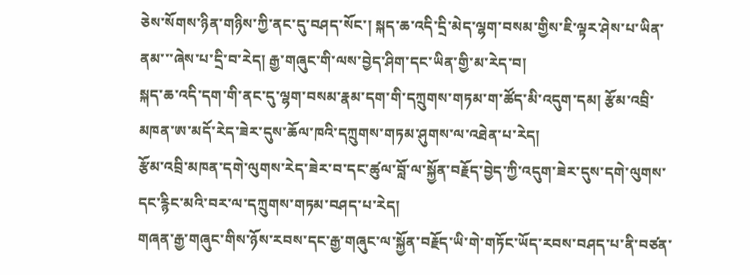ཅེས་སོགས་ཉིན་གཉིས་ཀྱི་ནང་དུ་བཤད་སོང་། སྐད་ཆ་འདི་དྲི་མེད་ལྷག་བསམ་གྱིས་ཇི་ལྟར་ཤེས་པ་ཡིན་ནམ་་་ཞེས་པ་དྲི་བ་རེད། རྒྱ་གཞུང་གི་ལས་བྱེད་ཤིག་དང་ཡིན་གྱི་མ་རེད་བ།
སྐད་ཆ་འདི་དག་གི་ནང་དུ་ལྷག་བསམ་རྣམ་དག་གི་དཀྲུགས་གཏམ་ག་ཚོད་མི་འདུག་དམ། རྩོམ་འབྲི་མཁན་ཨ་མདོ་རེད་ཟེར་དུས་ཆོལ་ཁའི་དཀྲུགས་གཏམ་ཤུགས་ལ་འཐེན་པ་རེད།
རྩོམ་འབྲི་མཁན་དགེ་ལུགས་རེད་ཟེར་བ་དང་ཚུལ་བློ་ལ་སྐྱོན་བརྗོད་བྱེད་ཀྱི་འདུག་ཟེར་དུས་དགེ་ལུགས་དང་རྙིང་མའི་བར་ལ་དཀྲུགས་གཏམ་བཤད་པ་རེད།
གཞན་རྒྱ་གཞུང་གིས་ཉོས་རབས་དང་རྒྱ་གཞུང་ལ་སྐྱོན་བརྗོད་ཡི་གེ་གཏོང་ཡོད་རབས་བཤད་པ་ནི་བཙན་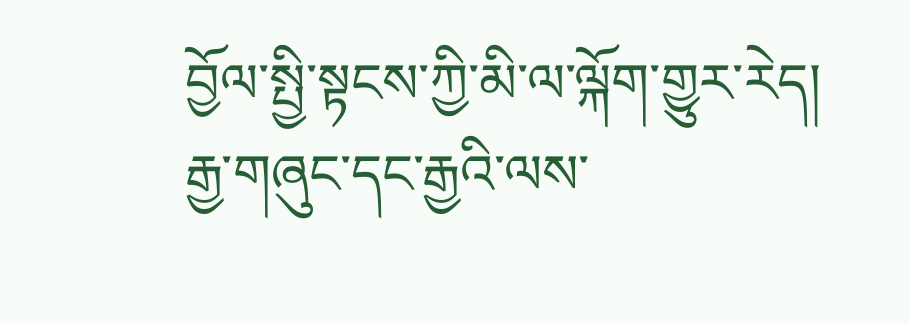བྱོལ་སྤྱི་སྟངས་ཀྱི་མི་ལ་ལྐོག་གྱུར་རེད། རྒྱ་གཞུང་དང་རྒྱའི་ལས་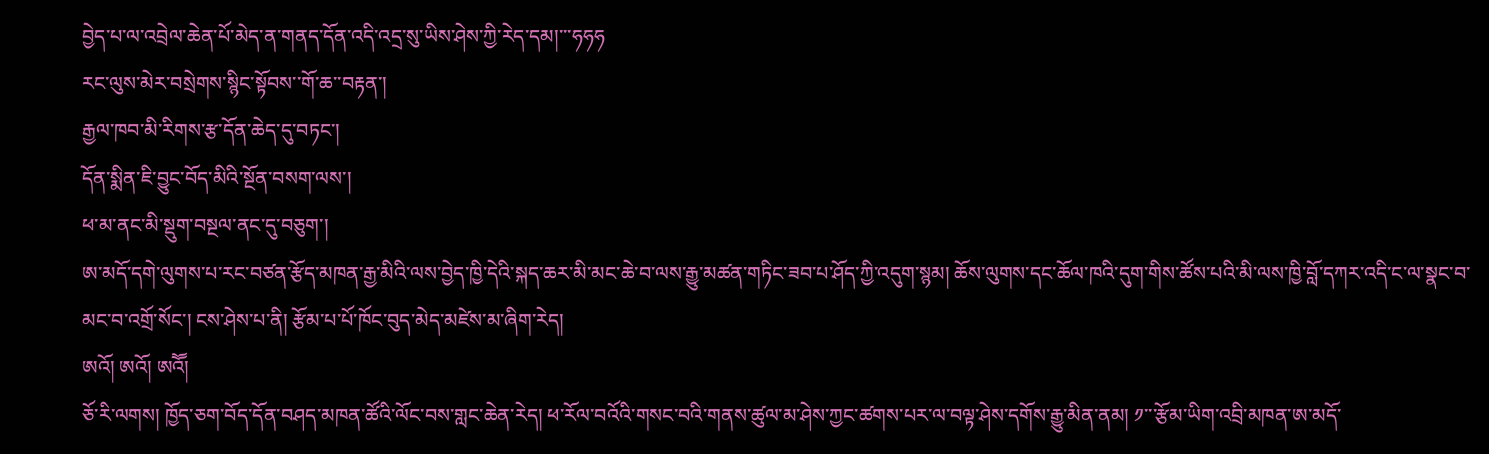བྱེད་པ་ལ་འབྲེལ་ཆེན་པོ་མེད་ན་གནད་དོན་འདི་འདྲ་སུ་ཡིས་ཤེས་ཀྱི་རེད་དམ།་་་ཧཧཧ
རང་ལུས་མེར་བསྲེགས་སྙིང་སྟོབས་་གོ་ཆ་་བརྟན་།
རྒྱལ་ཁབ་མི་རིགས་རྩ་དོན་ཆེད་དུ་བཏང་།
དོན་སྨིན་ཇི་བྱུང་བོད་མིའི་སྔོན་བསག་ལས་།
ཕ་མ་ནང་མི་སྡུག་བསྔལ་ནང་དུ་བཅུག་།
ཨ་མདོ་དགེ་ལུགས་པ་རང་བཙན་རྩོད་མཁན་རྒྱ་མིའི་ལས་བྱེད་ཁྱི་དེའི་སྐད་ཆར་མི་མང་ཆེ་བ་ལས་རྒྱུ་མཚན་གཏིང་ཟབ་པ་ཤོད་ཀྱི་འདུག་སྙམ། ཆོས་ལུགས་དང་ཆོལ་ཁའི་དུག་གིས་ཚོས་པའི་མི་ལས་ཁྱི་བློ་དཀར་འདི་ང་ལ་སྣང་བ་མང་བ་འགྲོ་སོང་། ངས་ཤེས་པ་ནི། རྩོམ་པ་པོ་ཁོང་བུད་མེད་མཛེས་མ་ཞིག་རེད།
ཨའོ། ཨའོ། ཨའཽ།
ཅོ་རི་ལགས། ཁྱོད་ཅག་བོད་དོན་བཤད་མཁན་ཚོའི་ལོང་བས་གླང་ཆེན་རེད། ཕ་རོལ་བའོའི་གསང་བའི་གནས་ཚུལ་མ་ཤེས་ཀྱང་ཚགས་པར་ལ་བལྟ་ཤེས་དགོས་རྒྱུ་མིན་ནམ། ༡་་་རྩོམ་ཡིག་འབྲི་མཁན་ཨ་མདོ་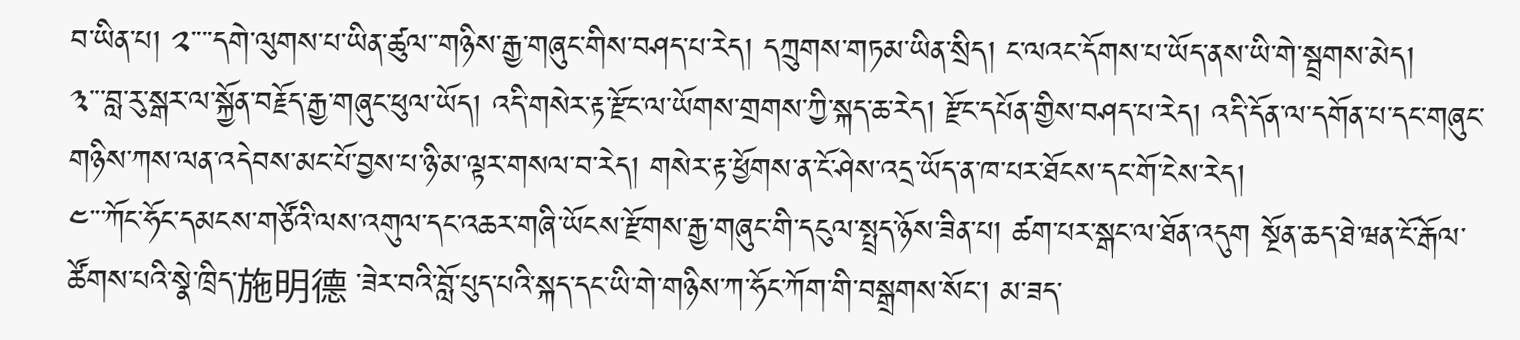བ་ཡིན་པ། ༢་་་་དགེ་ལུགས་པ་ཡིན་ཚུལ་་གཉིས་རྒྱ་གཞུང་གིས་བཤད་པ་རེད། དཀྲུགས་གཏམ་ཡིན་སྲིད། ང་ལའང་དོགས་པ་ཡོད་ནས་ཡི་གེ་སྦྲགས་མེད།
༣་་་བླ་རུ་སྒར་ལ་སྐྱོན་བརྗོད་རྒྱ་གཞུང་ཕུལ་ཡོད། འདི་གསེར་རྟ་རྫོང་ལ་ཡོགས་གྲགས་ཀྱི་སྐད་ཆ་རེད། རྫོང་དཔོན་གྱིས་བཤད་པ་རེད། འདི་དོན་ལ་དགོན་པ་དང་གཞུང་གཉིས་ཀས་ལན་འདེབས་མང་པོ་བྱས་པ་ཉི་མ་ལྟར་གསལ་བ་རེད། གསེར་རྟ་ཕྱོགས་ན་ངོ་ཤེས་འདྲ་ཡོད་ན་ཁ་པར་ཐོངས་དང་གོ་ངེས་རེད།
༤་་་ཀོང་ཧོང་དམངས་གཙོའི་ལས་འགུལ་དང་འཆར་གཞི་ཡོངས་རྫོགས་རྒྱ་གཞུང་གི་དངུལ་སྤྲད་ཉོས་ཟིན་པ། ཚག་པར་སྒང་ལ་ཐོན་འདུག སྔོན་ཆད་ཐེ་ཝན་ངོ་རྒོལ་ཚོགས་པའི་སྣེ་ཁྲིད་施明德 ་ཟེར་བའི་བློ་པུད་པའི་སྐད་དང་ཡི་གེ་གཉིས་ཀ་ཧོང་ཀོག་གི་བསྒྲགས་སོང་། མ་ཟད་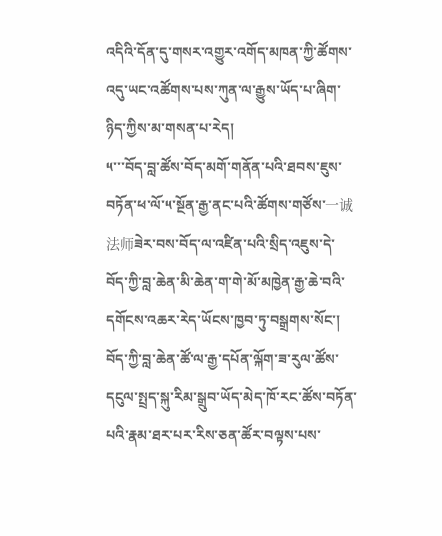འདིའི་དོན་དུ་གསར་འགྱུར་འགོད་མཁན་ཀྱི་ཚོགས་འདུ་ཡང་འཚོགས་པས་ཀུན་ལ་རྒྱུས་ཡོད་པ་ཞིག་ཉིད་ཀྱིས་མ་གསན་པ་རེད།
༥་་་བོད་བླ་ཚོས་བོད་མགོ་གནོན་པའི་ཐབས་ཇུས་བཏོན་ཕ་ལོ་༥་སྔོན་རྒྱ་ནང་པའི་ཚོགས་གཙོས་一诚法师ཟེར་བས་བོད་ལ་འཛིན་པའི་སྲིད་འཇུས་དེ་བོད་ཀྱི་བླ་ཆེན་མི་ཆེན་ག་གེ་མོ་མཁྱེན་རྒྱ་ཆེ་བའི་དགོངས་འཆར་རེད་ཡོངས་ཁྱབ་ཏུ་བསྒྲགས་སོང་། བོད་ཀྱི་བླ་ཆེན་ཚོ་ལ་རྒྱ་དཔོན་ལྐོག་ཟ་རུལ་ཚོས་དངུལ་སྤྲད་སྐུ་རིམ་སྒྲུབ་ཡོད་མེད་ཁོ་རང་ཚོས་བཏོན་པའི་རྣམ་ཐར་པར་རིས་ཅན་ཚོར་བལྟས་པས་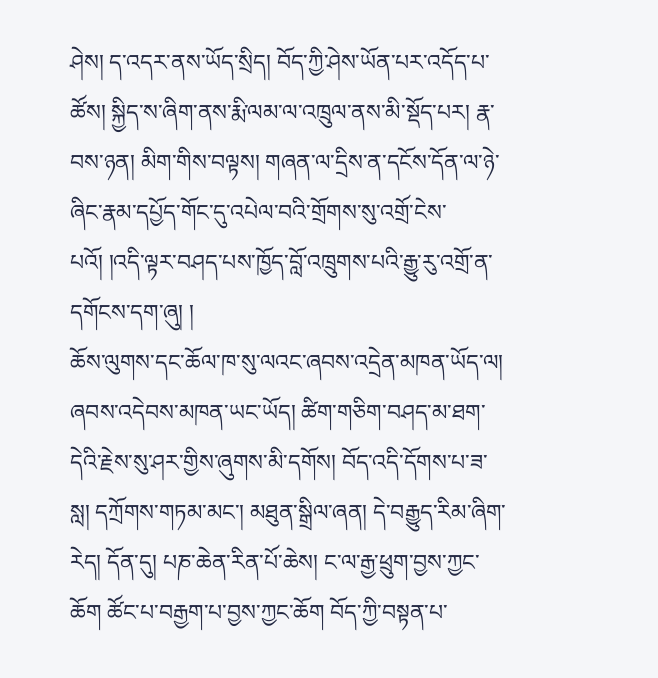ཤེས། ད་འདར་ནས་ཡོད་སྲིད། བོད་ཀྱི་ཤེས་ཡོན་པར་འདོད་པ་ཚོས། སྐྱིད་ས་ཞིག་ནས་རྨི་ལམ་ལ་འཁྲུལ་ནས་མི་སྡོད་པར། རྣ་བས་ཉན། མིག་གིས་བལྟས། གཞན་ལ་དྲིས་ན་དངོས་དོན་ལ་ཉེ་ཞིང་རྣམ་དཔྱོད་གོང་དུ་འཔེལ་བའི་གྲོགས་སུ་འགྲོ་ངེས་པའོ། །འདི་ལྟར་བཤད་པས་ཁྱོད་བློ་འཁྲུགས་པའི་རྒྱུ་རུ་འགྲོ་ན་དགོངས་དག་ཞུ། །
ཆོས་ལུགས་དང་ཆོལ་ཁ་སུ་ལའང་ཞབས་འདྲེན་མཁན་ཡོད་ལ། ཞབས་འདེབས་མཁན་ཡང་ཡོད། ཚིག་གཅིག་བཤད་མ་ཐག་དེའི་རྗེས་སུ་ཤར་གྱིས་ཞུགས་མི་དགོས། བོད་འདི་དོགས་པ་ཟ་སླ། དཀྲོགས་གཏམ་མང་། མཐུན་སྒྲིལ་ཞན། དེ་བརྒྱུད་རིམ་ཞིག་རེད། དོན་དུ། པཎ་ཆེན་རིན་པོ་ཆེས། ང་ལ་རྒྱ་ཕྲུག་བྱས་ཀྱང་ཆོག ཚོང་པ་བརྒྱག་པ་བྱས་ཀྱང་ཆོག བོད་ཀྱི་བསྟན་པ་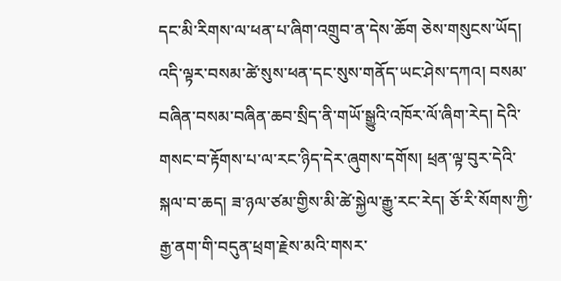དང་མི་རིགས་ལ་ཕན་པ་ཞིག་འགྲུབ་ན་དེས་ཆོག ཅེས་གསུངས་ཡོད། འདི་ལྟར་བསམ་ཚེ་སུས་ཕན་དང་སུས་གནོད་ཡང་ཤེས་དཀའ། བསམ་བཞིན་བསམ་བཞིན་ཆབ་སྲིད་ནི་གཡོ་སྒྱུའི་འཁོར་ལོ་ཞིག་རེད། དེའི་གསང་བ་རྟོགས་པ་ལ་རང་ཉིད་དེར་ཞུགས་དགོས། ཕྲན་ལྟ་བུར་དེའི་སྐལ་བ་ཆད། ཟ་ཉལ་ཙམ་གྱིས་མི་ཚེ་སྐྱེལ་རྒྱུ་རང་རེད། ཅོ་རི་སོགས་ཀྱི་རྒྱ་ནག་གི་བདུན་ཕྲག་རྗེས་མའི་གསར་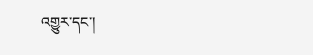འགྱུར་དང་།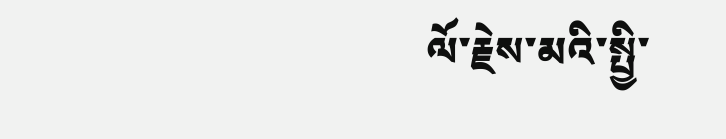ལོ་རྗེས་མའི་སྤྱི་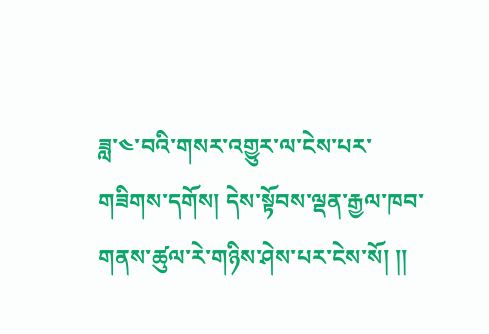ཟླ་༤་བའི་གསར་འགྱུར་ལ་ངེས་པར་གཟིགས་དགོས། དེས་སྟོབས་ལྡན་རྒྱལ་ཁབ་གནས་ཚུལ་རེ་གཉིས་ཤེས་པར་ངེས་སོ། །།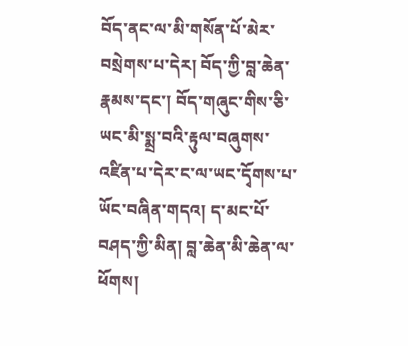བོད་ནང་ལ་མི་གསོན་པོ་མེར་བསྲེགས་པ་དེར། བོད་ཀྱི་བླ་ཆེན་རྣམས་དང་། བོད་གཞུང་གིས་ཅི་ཡང་མི་སྨྲ་བའི་རྟུལ་བཞུགས་འཛིན་པ་དེར་ང་ལ་ཡང་དྭོགས་པ་ཡོང་བཞིན་གདའ། ད་མང་པོ་བཤད་ཀྱི་མིན། བླ་ཆེན་མི་ཆེན་ལ་ཕོགས།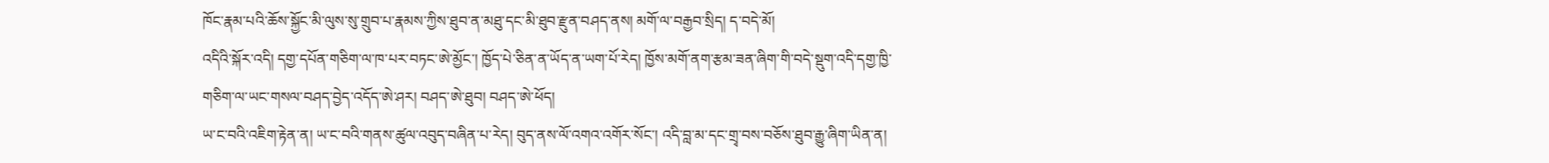ཁོང་རྣམ་པའི་ཆོས་སྐྱོང་མི་ལུས་སུ་གྲུབ་པ་རྣམས་ཀྱིས་ཐུབ་ན་མཐུ་དང་མི་ཐུབ་རྫུན་བཤད་ནས། མགོ་ལ་བརྒྱབ་སྲིད། ད་བདེ་མོ།
འདིའི་སྐོར་འདི། དགྱ་དཔོན་གཅིག་ལ་ཁ་པར་བཏང་ཨེ་མྱོང་། ཁྱོད་པེ་ཅིན་ན་ཡོད་ན་ཡག་པོ་རེད། ཁྱོས་མགོ་ནག་རྩམ་ཟན་ཞིག་གི་བདེ་སྡུག་འདི་དགྱ་ཁྱི་གཅིག་ལ་ཡང་གསལ་བཤད་བྱེད་འདོད་ཨེ་ཤར། བཤད་ཨེ་ཐུབ། བཤད་ཨེ་ཕོད།
ཡ་ང་བའི་འཇིག་རྟེན་ན། ཡ་ང་བའི་གནས་ཚུལ་འབུད་བཞིན་པ་རེད། བུད་ནས་ལོ་འགའ་འགོར་སོང་། འདི་བླ་མ་དང་གྲྭ་བས་བཅོས་ཐུབ་རྒྱུ་ཞིག་ཡིན་ན།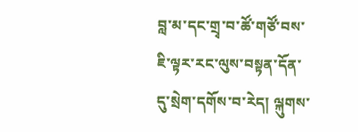བླ་མ་དང་གྲྭ་བ་ཚོ་གཙོ་བས་ཇི་ལྟར་རང་ལུས་བསྟན་དོན་དུ་སྲེག་དགོས་བ་རེད། ལྐུགས་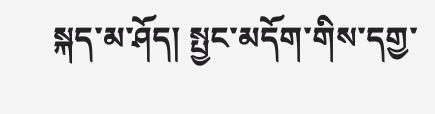སྐད་མ་ཤོད། སྤྱང་མདོག་གིས་དགྱ་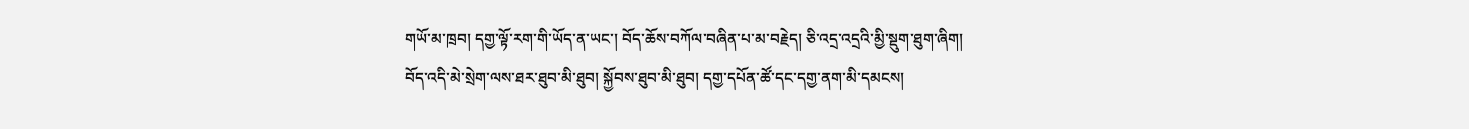གཡོ་མ་ཁྲབ། དགྱ་ལྟོ་རག་གི་ཡོད་ན་ཡང་། བོད་ཆོས་བཀོལ་བཞིན་པ་མ་བརྗེད། ཅི་འདྲ་འདྲའི་མྱི་སྡུག་ཐུག་ཞིག།
བོད་འདི་མེ་སྲེག་ལས་ཐར་ཐུབ་མི་ཐུབ། སྐྱོབས་ཐུབ་མི་ཐུབ། དགྱ་དཔོན་ཚོ་དང་དགྱ་ནག་མི་དམངས།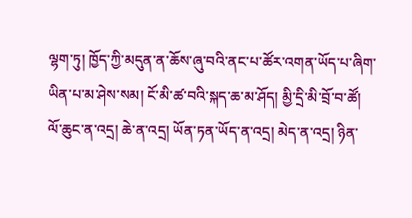ལྷག་ཏུ། ཁྱོད་ཀྱི་མདུན་ན་ཆོས་ཞུ་བའི་ནང་པ་ཚོར་འགན་ཡོད་པ་ཞིག་ཡིན་པ་མ་ཤེས་སམ། ངོ་མི་ཚ་བའི་སྐད་ཆ་མ་ཤོད། མྱི་དྲི་མི་བྲོ་བ་ཚོ།
ལོ་ཆུང་ན་འདྲ། ཆེ་ན་འདྲ། ཡོན་ཏན་ཡོད་ན་འདྲ། མེད་ན་འདྲ། ཉིན་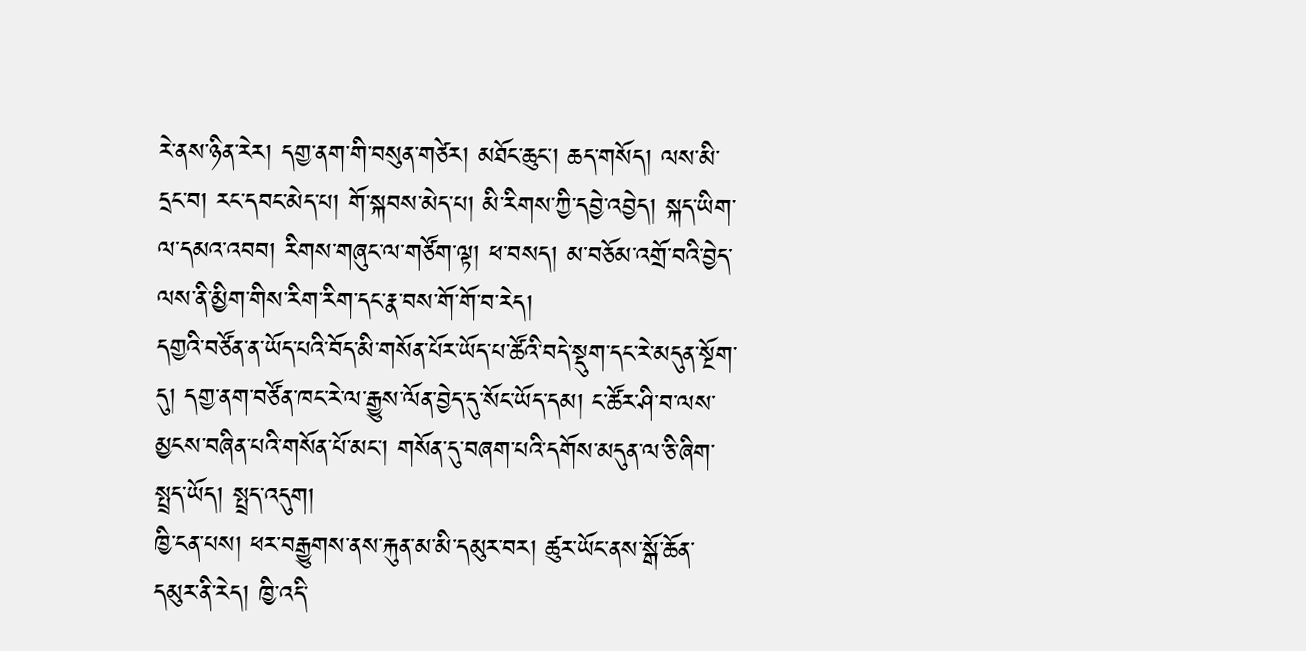རེ་ནས་ཉིན་རེར། དགྱ་ནག་གི་བསུན་གཙེར། མཐོང་ཆུང་། ཆད་གསོད། ལས་མི་དྲང་བ། རང་དབང་མེད་པ། གོ་སྐབས་མེད་པ། མི་རིགས་ཀྱི་དབྱེ་འབྱེད། སྐད་ཡིག་ལ་དམའ་འབབ། རིགས་གཞུང་ལ་གཙོག་ལྟ། ཕ་བསད། མ་བཅོམ་འགྲོ་བའི་བྱེད་ལས་ནི་མྱིག་གིས་རིག་རིག་དང་རྣ་བས་གོ་གོ་བ་རེད།
དགྱའི་བཙོན་ན་ཡོད་པའི་བོད་མི་གསོན་པོར་ཡོད་པ་ཚོའི་བདེ་སྡུག་དང་རེ་མདུན་སྔོག་དུ། དགྱ་ནག་བཙོན་ཁང་རེ་ལ་རྒྱུས་ལོན་བྱེད་དུ་སོང་ཡོད་དམ། ང་ཚོར་ཤི་བ་ལས་མྱངས་བཞིན་པའི་གསོན་པོ་མང་། གསོན་དུ་བཞག་པའི་དགོས་མདུན་ལ་ཅི་ཞིག་སྤྲད་ཡོད། སྤྲད་འདུག།
ཁྱི་ངན་པས། ཕར་བརྒྱུགས་ནས་རྐུན་མ་མི་དམུར་བར། ཚུར་ཡོང་ནས་སྒོ་ཆོན་དམུར་ནི་རེད། ཁྱི་འདི་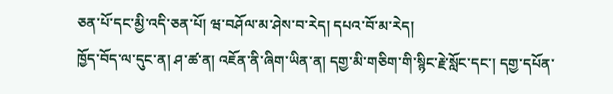ཅན་པོ་དང་མྱི་འདི་ཅན་པོ། ཝ་བཤོལ་མ་ཤེས་བ་རེད། དཔའ་བོ་མ་རེད།
ཁྱོད་བོད་ལ་དུང་ན། ཤ་ཚ་ན། འཇོན་ནི་ཞིག་ཡིན་ན། དགྱ་མི་གཅིག་གི་སྙིང་རྗེ་སློང་དང་། དགྱ་དཔོན་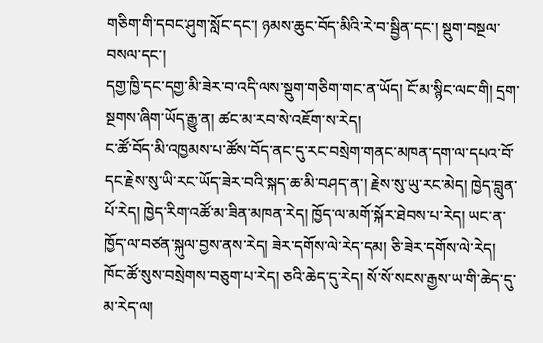གཅིག་གི་དབང་ཤུག་སློང་དང་། ཉམས་ཆུང་བོད་མིའི་རེ་བ་སྦྱིན་དང་། སྡུག་བསྔལ་བསལ་དང་།
དགྱ་ཁྱི་དང་དགྱ་མི་ཟེར་བ་འདི་ལས་སྡུག་གཅིག་གང་ན་ཡོད། ངོ་མ་སྙིང་ལང་གི། དྲག་སྔགས་ཞིག་ཡོད་རྒྱུ་ན། ཚང་མ་རབ་སེ་འཇོག་ས་རེད།
ང་ཚོ་བོད་མི་འཁྱམས་པ་ཚོས་བོད་ནང་དུ་རང་བསྲེག་གནང་མཁན་དག་ལ་དཔའ་བོ་དང་རྗེས་སུ་ཡི་རང་ཡོད་ཟེར་བའི་སྐད་ཆ་མི་བཤད་ན་། རྗེས་སུ་ཡུ་རང་མེད། ཁྱེད་བླུན་པོ་རེད། ཁྱེད་རིག་འཚོ་མ་ཟིན་མཁན་རེད། ཁྱོད་ལ་མགོ་སྐོར་ཐེབས་པ་རེད། ཡང་ན་ཁྱོད་ལ་བཙན་སྐུལ་བྱས་ནས་རེད། ཟེར་དགོས་ལེ་རེད་དམ། ཅི་ཟེར་དགོས་ལེ་རེད།
ཁོང་ཚོ་སུས་བསྲེགས་བཅུག་པ་རེད། ཅའི་ཆེད་དུ་རེད། སོ་སོ་སངས་རྒྱས་ཡ་གི་ཆེད་དུ་མ་རེད་ལ།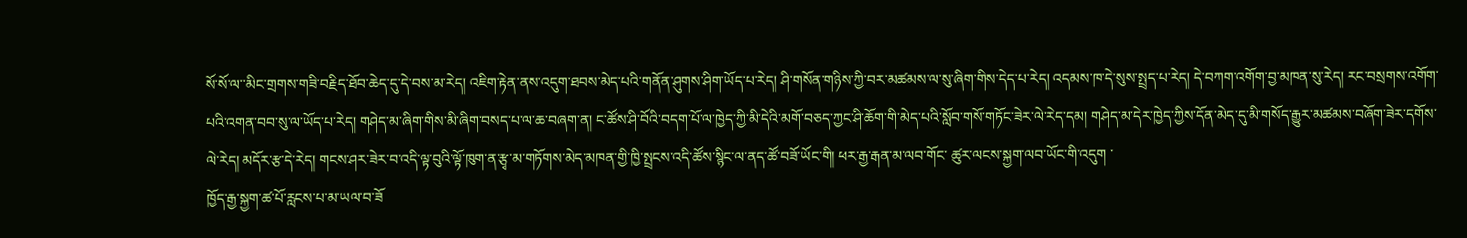སོ་སོ་ལ་་མིང་གྲགས་གཟི་བརྗིད་ཐོབ་ཆེད་དུ་དེ་བས་མ་རེད། འཇིག་རྟེན་ནས་འདུག་ཐབས་མེད་པའི་གནོན་ཤུགས་ཤིག་ཡོད་པ་རེད། ཤི་གསོན་གཉིས་ཀྱི་བར་མཚམས་ལ་སུ་ཞིག་གིས་དེད་པ་རེད། འདམས་ཁ་དེ་སུས་སྤྲད་པ་རེད། དེ་བཀག་འགོག་བྱ་མཁན་སུ་རེད། རང་བསྲགས་འགོག་པའི་འགན་བབ་སུ་ལ་ཡོད་པ་རེད། གཤེད་མ་ཞིག་གིས་མི་ཞིག་བསད་པ་ལ་ཆ་བཞག་ན། ང་ཚོས་ཤི་བོའི་བདག་པོ་ལ་ཁྱེད་ཀྱི་མི་དེའི་མགོ་བཅད་ཀྱང་ཤི་ཆོག་གི་མེད་པའི་སློབ་གསོ་གཏོང་ཟེར་ལེ་རེད་དམ། གཤེད་མ་དེར་ཁྱེད་ཀྱིས་དོན་མེད་དུ་མི་གསོད་རྒྱུར་མཚམས་བཞོག་ཟེར་དགོས་ལེ་རེད། མདོར་རྩ་དེ་རེད། གངས་ཤར་ཟེར་བ་འདི་ལྟ་བུའི་ལྟོ་ཁུག་ན་རྩྭ་མ་གཏོགས་མེད་མཁན་གྱི་ཁྱི་སྤྲངས་འདི་ཚོས་སྙིང་ལ་ནད་ཚོ་བཟོ་ཡོང་གི། ཕར་རྒྱ་རྒན་མ་ལབ་གོང་ ཚུར་ལངས་སྐྱག་ལབ་ཡོང་གི་འདུག ་
ཁྱོད་རྒྱ་སྐྱག་ཚ་པོ་རླངས་པ་མ་ཡལ་བ་ཟོ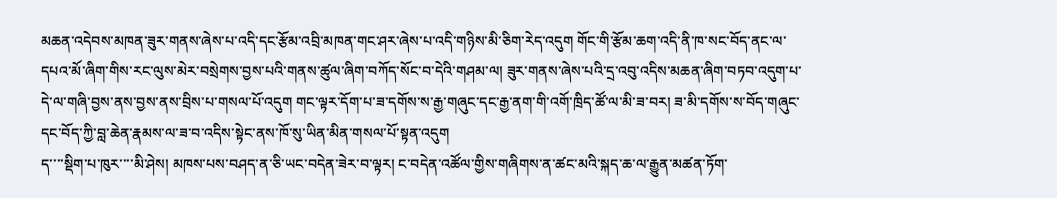མཆན་འདེབས་མཁན་ཟུར་གནས་ཞེས་པ་འདི་དང་རྩོམ་འབྲི་མཁན་གང་ཤར་ཞེས་པ་འདི་གཉིས་མི་ཅིག་རེད་འདུག གོང་གི་རྩོམ་ཆག་འདི་ནི་ཁ་སང་བོད་ནང་ལ་དཔའ་མོ་ཞིག་གིས་རང་ལུས་མེར་བསྲེགས་བྱས་པའི་གནས་ཚུལ་ཞིག་བཀོད་སོང་བ་དེའི་གཤམ་ལ། ཟུར་གནས་ཞེས་པའི་དྲ་འབུ་འདིས་མཆན་ཞིག་བཏབ་འདུག་པ་དེ་ལ་གཞི་བྱས་ནས་བྱས་ནས་བྲིས་པ་གསལ་པོ་འདུག གང་ལྟར་དོག་པ་ཟ་དགོས་ས་རྒྱ་གཞུང་དང་རྒྱ་ནག་གི་འགོ་ཁྲིད་ཚོ་ལ་མི་ཟ་བར། ཟ་མི་དགོས་ས་བོད་གཞུང་དང་བོད་ཀྱི་བླ་ཆེན་རྣམས་ལ་ཟ་བ་འདིས་སྟེང་ནས་ཁོ་སུ་ཡིན་མིན་གསལ་པོ་སྟན་འདུག
ད་་་་སྡིག་པ་ཁུར་་་་མི་ཤེས། མཁས་པས་བཤད་ན་ཅི་ཡང་བདེན་ཟེར་བ་ལྟར། ང་བདེན་འཚོལ་གྱིས་གཞིགས་ན་ཚང་མའི་སྐད་ཆ་ལ་རྒྱུན་མཚན་ཏོག་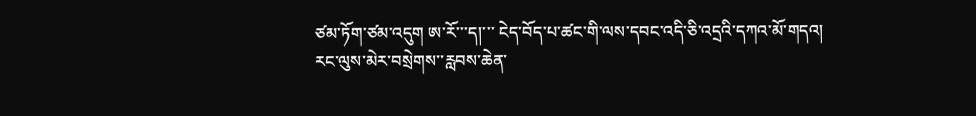ཙམ་ཏོག་ཙམ་འདུག ཨ་རོ་་་ད།་་་ ངེད་བོད་པ་ཚང་གི་ལས་དབང་འདི་ཅི་འདྲའི་དཀའ་མོ་གདའ།
རང་ལུས་མེར་བསྲེགས་་རླབས་ཆེན་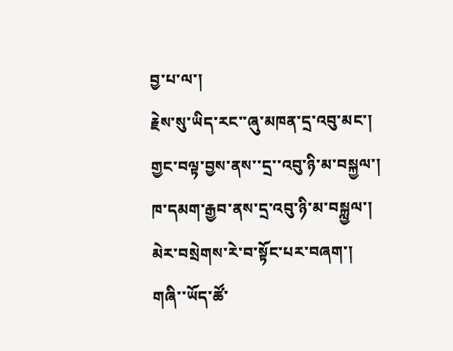བྱ་པ་ལ་།
རྗེས་སུ་ཡིད་རང་་ཞུ་མཁན་དྲ་འབུ་མང་།
གྱང་བལྟ་བྱས་ནས་་དྲ་་འབུ་ཉི་མ་བསྐྱལ་།
ཁ་དམག་རྒྱབ་ནས་དྲ་འབུ་ཉི་མ་བསྐླྱལ་།
མེར་བསྲེགས་རེ་བ་སྟོང་པར་བཞག་།
གཞི་་ཡོད་ཚོ་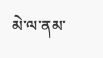མེ་ལ་ནམ་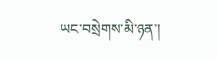ཡང་བསྲེགས་མི་ཉན་།